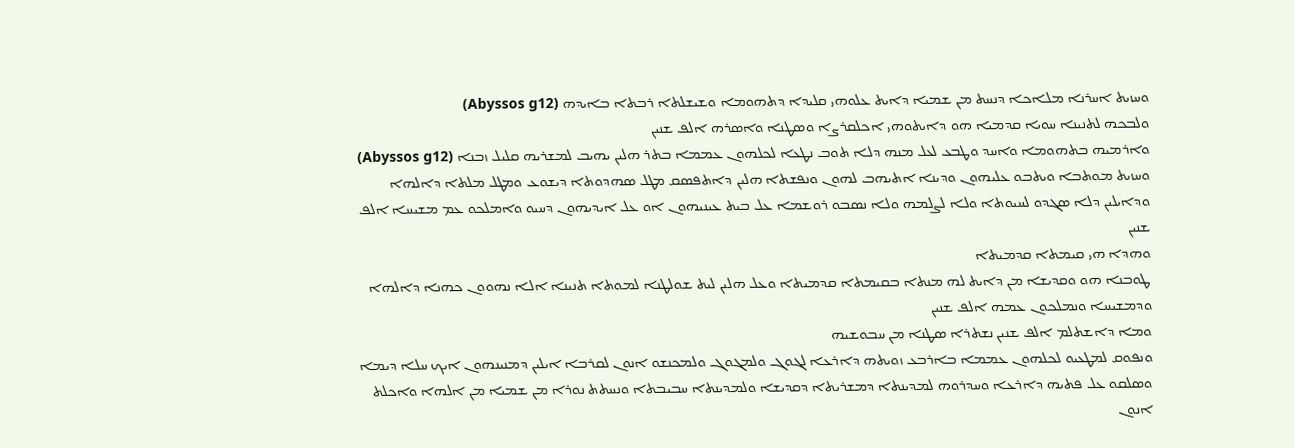ܘܚܙܝܬ ܐܚܪܢܐ ܡܠܐܟܐ ܕܢܚܬ ܡܢ ܫܡܝܐ ܕܐܝܬ ܥܠܘܗܝ ܩܠܝܕܐ ܕܬܗܘܡܐ ܘܫܝܫܠܬܐ ܪܒܬܐ ܒܐܝܕܗ (Abyssos g12)
ܘܠܒܟܗ ܠܬܢܝܢܐ ܚܘܝܐ ܩܕܡܝܐ ܗܘ ܕܐܝܬܘܗܝ ܐܟܠܩܪܨܐ ܘܤܛܢܐ ܘܐܤܪܗ ܐܠܦ ܫܢܝܢ
ܘܐܪܡܝܗ ܒܬܗܘܡܐ ܘܐܚܕ ܘܛܒܥ ܠܥܠ ܡܢܗ ܕܠܐ ܬܘܒ ܢܛܥܐ ܠܟܠܗܘܢ ܥܡܡܐ ܒܬܪ ܗܠܝܢ ܝܗܝܒ ܠܡܫܪܝܗ ܩܠܝܠ ܙܒܢܐ (Abyssos g12)
ܘܚܙܝܬ ܡܘܬܒܐ ܘܝܬܒܘ ܥܠܝܗܘܢ ܘܕܝܢܐ ܐܬܝܗܒ ܠܗܘܢ ܘܢܦܫܬܐ ܗܠܝܢ ܕܐܬܦܤܩ ܡܛܠ ܤܗܕܘܬܐ ܕܝܫܘܥ ܘܡܛܠ ܡܠܬܐ ܕܐܠܗܐ ܘܕܐܝܠܝܢ ܕܠܐ ܤܓܕܘ ܠܚܝܘܬܐ ܘܠܐ ܠܨܠܡܗ ܘܠܐ ܢܤܒܘ ܪܘܫܡܐ ܥܠ ܒܝܬ ܥܝܢܝܗܘܢ ܐܘ ܥܠ ܐܝܕܝܗܘܢ ܕܚܝܘ ܘܐܡܠܟܘ ܥܡ ܡܫܝܚܐ ܐܠܦ ܫܢܝܢ
ܘܗܕܐ ܗܝ ܩܝܡܬܐ ܩܕܡܝܬܐ
ܛܘܒܢܐ ܗܘ ܘܩܕܝܫܐ ܡܢ ܕܐܝܬ ܠܗ ܡܢܬܐ ܒܩܝܡܬܐ ܩܕܡܝܬܐ ܘܥܠ ܗܠܝܢ ܠܝܬ ܫܘܠܛܢܐ ܠܡܘܬܐ ܬܢܝܢܐ ܐܠܐ ܢܗܘܘܢ ܟܗܢܐ ܕܐܠܗܐ ܘܕܡܫܝܚܐ ܘܢܡܠܟܘܢ ܥܡܗ ܐܠܦ ܫܢܝܢ
ܘܡܐ ܕܐܫܬܠܡ ܐܠܦ ܫܢܝܢ ܢܫܬܪܐ ܤܛܢܐ ܡܢ ܚܒܘܫܝܗ
ܘܢܦܘܩ ܠܡܛܥܝܘ ܠܟܠܗܘܢ ܥܡܡܐ ܒܐܪܒܥ ܙܘܝܬܗ ܕܐܪܥܐ ܠܓܘܓ ܘܠܡܓܘܓ ܘܠܡܟܢܫܘ ܐܢܘܢ ܠܩܪܒܐ ܐܝܠܝܢ ܕܡܢܝܢܗܘܢ ܐܝܟ ܚܠܐ ܕܝܡܐ
ܘܤܠܩܘ ܥܠ ܦܬܝܗ ܕܐܪܥܐ ܘܚܕܪܘܗ ܠܡܕܝܢܬܐ ܕܡܫܪܝܬܐ ܕܩܕܝܫܐ ܘܠܡܕܝܢܬܐ ܚܒܝܒܬܐ ܘܢܚܬܬ ܢܘܪܐ ܡܢ ܫܡܝܐ ܡܢ ܐܠܗܐ ܘܐܟܠܬ ܐܢܘܢ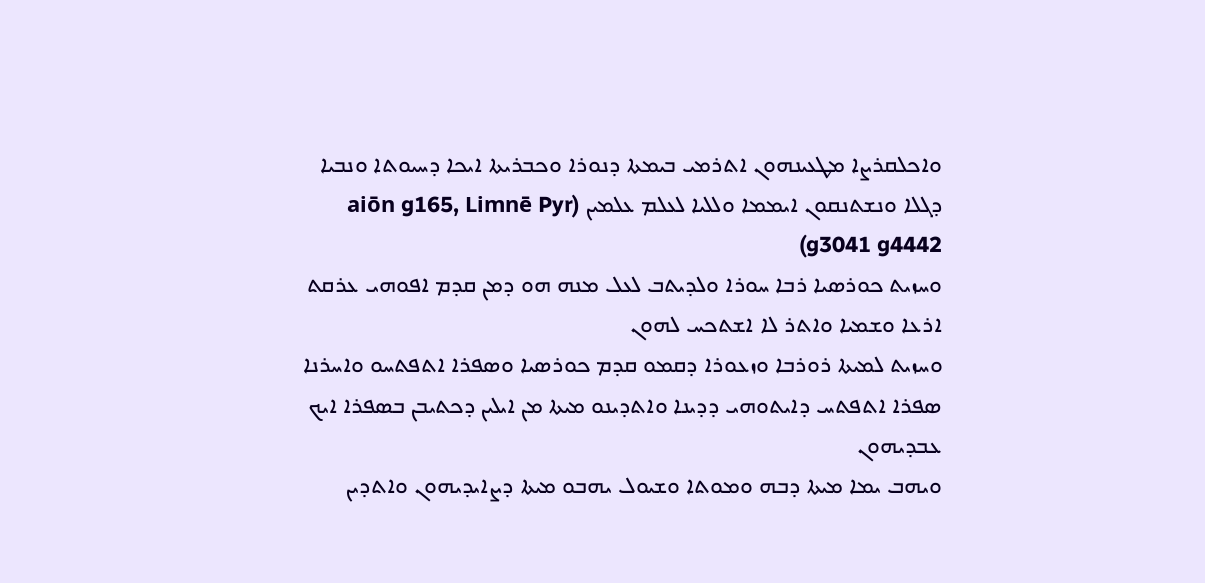ܘܐܟܠܩܪܨܐ ܡܛܥܝܢܗܘܢ ܐܬܪܡܝ ܒܝܡܬܐ ܕܢܘܪܐ ܘܟܒܪܝܬܐ ܐܝܟܐ ܕܚܝܘܬܐ ܘܢܒܝܐ ܕܓܠܐ ܘܢܫܬܢܩܘܢ ܐܝܡܡܐ ܘܠܠܝܐ ܠܥܠܡ ܥܠܡܝܢ (aiōn g165, Limnē Pyr g3041 g4442)
ܘܚܙܝܬ ܟܘܪܤܝܐ ܪܒܐ ܚܘܪܐ ܘܠܕܝܬܒ ܠܥܠ ܡܢܗ ܗܘ ܕܡܢ ܩܕܡ ܐܦܘܗܝ ܥܪܩܬ ܐܪܥܐ ܘܫܡܝܐ ܘܐܬܪ ܠܐ ܐܫܬܟܚ ܠܗܘܢ
ܘܚܙܝܬ ܠܡܝܬܐ ܪܘܪܒܐ ܘܙܥܘܪܐ ܕܩܡܘ ܩܕܡ ܟܘܪܤܝܐ ܘܤܦܪܐ ܐܬܦܬܚܘ ܘܐܚܪܢܐ ܤܦܪܐ ܐܬܦܬܚ ܕܐܝܬܘܗܝ ܕܕܝܢܐ ܘܐܬܕܝܢܘ ܡܝܬܐ ܡܢ ܐܝܠܝܢ ܕܟܬܝܒܢ ܒܤܦܪܐ ܐܝܟ ܥܒܕܝܗܘܢ
ܘܝܗܒ ܝܡܐ ܡܝܬܐ ܕܒܗ ܘܡܘܬܐ ܘܫܝܘܠ ܝܗܒܘ ܡܝܬܐ ܕܨܐܝܕܝܗܘܢ ܘܐܬܕܝܢ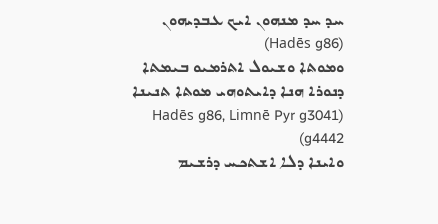ܚܕ ܚܕ ܡܢܗܘܢ ܐܝܟ ܥܒܕܝܗܘܢ (Hadēs g86)
ܘܡܘܬܐ ܘܫܝܘܠ ܐܬܪܡܝܘ ܒܝܡܬܐ ܕܢܘܪܐ ܗܢܐ ܕܐܝܬܘܗܝ ܡܘܬܐ ܬܢܝܢܐ (Hadēs g86, Limnē Pyr g3041 g4442)
ܘܐܝܢܐ ܕܠܐ ܐܫܬܟܚ ܕܪܫܝܡ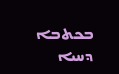ܒܟܬܒܐ ܕܚܝܐ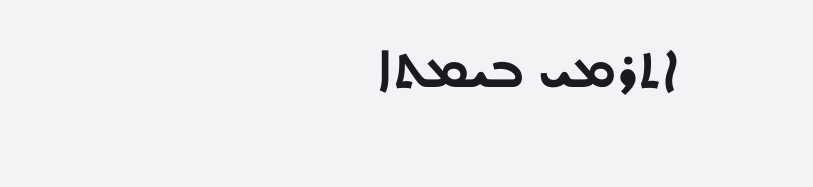ܐܬܪܡܝ ܒܝܡܬܐ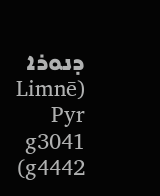ܕܢܘܪܐ (Limnē Pyr g3041 g4442)